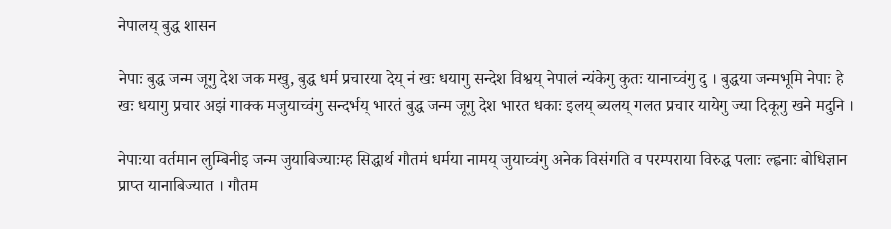नेपालय् बुद्ध शासन

नेपाः बुद्ध जन्म जूगु देश जक मखु, बुद्ध धर्म प्रचारया देय् नं खः धयागु सन्देश विश्वय् नेपालं न्यंकेगु कुतः यानाच्वंगु दु । बुद्धया जन्मभूमि नेपाः हे खः धयागु प्रचार अझं गाक्क मजुयाच्वंगु सन्दर्भय् भारतं बुद्ध जन्म जूगु देश भारत धकाः इलय् ब्यलय् गलत प्रचार यायेगु ज्या दिकूगु खने मदुनि ।

नेपाःया वर्तमान लुम्बिनीइ जन्म जुयाबिज्याःम्ह सिद्धार्थ गौतमं धर्मया नामय् जुयाच्वंगु अनेक विसंगति व परम्पराया विरुद्ध पलाः ल्ह्वनाः बोधिज्ञान प्राप्त यानाबिज्यात । गौतम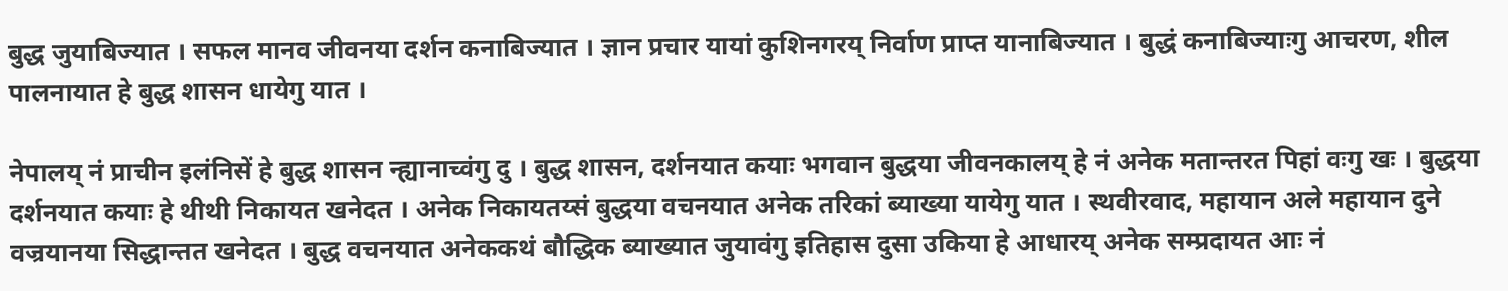बुद्ध जुयाबिज्यात । सफल मानव जीवनया दर्शन कनाबिज्यात । ज्ञान प्रचार यायां कुशिनगरय् निर्वाण प्राप्त यानाबिज्यात । बुद्धं कनाबिज्याःगु आचरण, शील पालनायात हे बुद्ध शासन धायेगु यात ।

नेपालय् नं प्राचीन इलंनिसें हे बुद्ध शासन न्ह्यानाच्वंगु दु । बुद्ध शासन, दर्शनयात कयाः भगवान बुद्धया जीवनकालय् हे नं अनेक मतान्तरत पिहां वःगु खः । बुद्धया दर्शनयात कयाः हे थीथी निकायत खनेदत । अनेक निकायतय्सं बुद्धया वचनयात अनेक तरिकां ब्याख्या यायेगु यात । स्थवीरवाद, महायान अले महायान दुने वज्रयानया सिद्धान्तत खनेदत । बुद्ध वचनयात अनेककथं बौद्धिक ब्याख्यात जुयावंगु इतिहास दुसा उकिया हे आधारय् अनेक सम्प्रदायत आः नं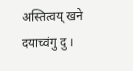अस्तित्वय् खने दयाच्वंगु दु ।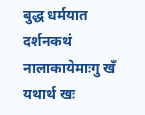बुद्ध धर्मयात दर्शनकथं नालाकायेमाःगु खँ यथार्थ खः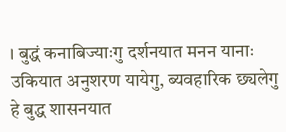। बुद्धं कनाबिज्याःगु दर्शनयात मनन यानाः उकियात अनुशरण यायेगु, ब्यवहारिक छ्यलेगु हे बुद्ध शासनयात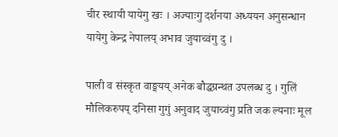चीर स्थायी यायेगु खः । अज्याःगु दर्शनया अध्ययन अनुसन्धान यायेगु केन्द्र नेपालय् अभाव जुयाच्वंगु दु ।

पाली व संस्कृत वाङ्मयय् अनेक बौद्धग्रन्थत उपलब्ध दु । गुलिं मौलिकरुपय् दनिसा गुगुं अनुवाद जुयाच्वंगु प्रति जक ल्यनाः मूल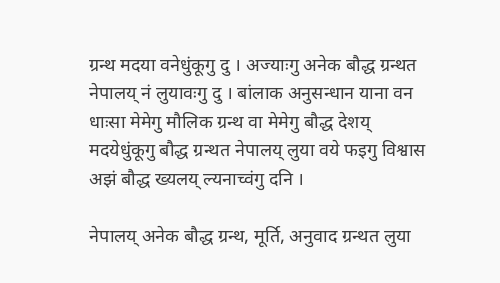ग्रन्थ मदया वनेधुंकूगु दु । अज्याःगु अनेक बौद्ध ग्रन्थत नेपालय् नं लुयावःगु दु । बांलाक अनुसन्धान याना वन धाःसा मेमेगु मौलिक ग्रन्थ वा मेमेगु बौद्ध देशय् मदयेधुंकूगु बौद्ध ग्रन्थत नेपालय् लुया वये फइगु विश्वास अझं बौद्ध ख्यलय् ल्यनाच्वंगु दनि ।

नेपालय् अनेक बौद्ध ग्रन्थ, मूर्ति, अनुवाद ग्रन्थत लुया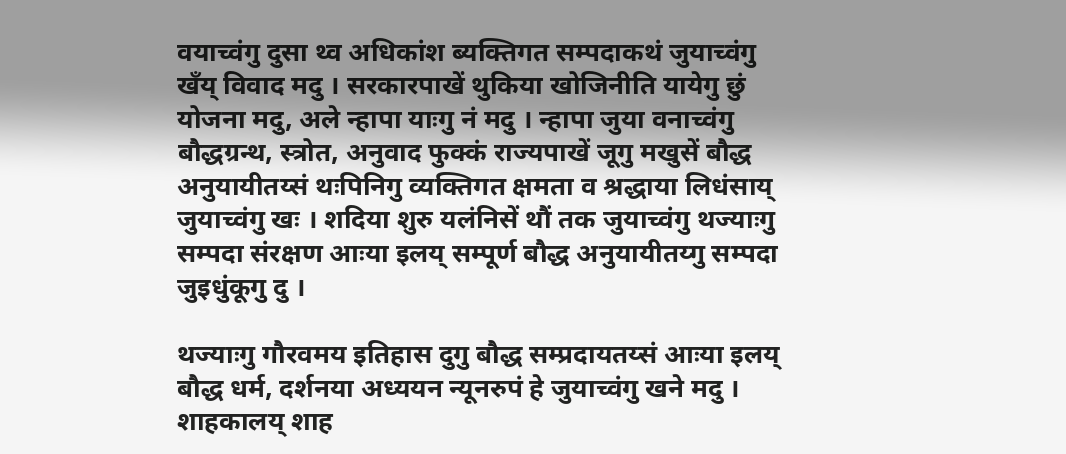वयाच्वंगु दुसा थ्व अधिकांश ब्यक्तिगत सम्पदाकथं जुयाच्वंगु खँय् विवाद मदु । सरकारपाखें थुकिया खोजिनीति यायेगु छुं योजना मदु, अले न्हापा याःगु नं मदु । न्हापा जुया वनाच्वंगु बौद्धग्रन्थ, स्त्रोत, अनुवाद फुक्कं राज्यपाखें जूगु मखुसें बौद्ध अनुयायीतय्सं थःपिनिगु व्यक्तिगत क्षमता व श्रद्धाया लिधंसाय् जुयाच्वंगु खः । शदिया शुरु यलंनिसें थौं तक जुयाच्वंगु थज्याःगु सम्पदा संरक्षण आःया इलय् सम्पूर्ण बौद्ध अनुयायीतय्गु सम्पदा जुइधुंकूगु दु ।

थज्याःगु गौरवमय इतिहास दुगु बौद्ध सम्प्रदायतय्सं आःया इलय् बौद्ध धर्म, दर्शनया अध्ययन न्यूनरुपं हे जुयाच्वंगु खने मदु । शाहकालय् शाह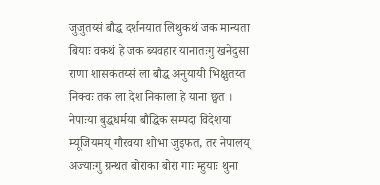जुजुतय्सं बौद्ध दर्शनयात लिथुकथं जक मान्यता बियाः वकथं हे जक ब्यवहार यानातःगु खनेदुसा राणा शासकतय्सं ला बौद्ध अनुयायी भिक्षुतय्त निक्वः तक ला देश निकाला हे याना छ्वत । नेपाःया बुद्धधर्मया बौद्धिक सम्पदा विदेशया म्यूजियमय् गौरवया शोभा जुइफत, तर नेपालय् अज्याःगु ग्रन्थत बोराका बोरा गाः म्हुयाः थुना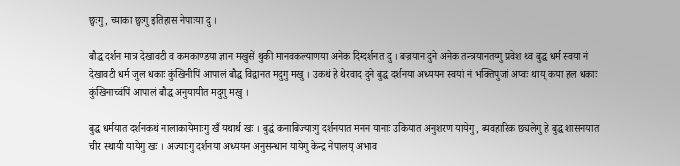छ्वःगु, च्याका छ्वःगु इतिहास नेपाःया दु ।

बौद्ध दर्शन मात्र देखावटी व कमकाण्डया ज्ञान मखुसें थुकी मानवकल्याणया अनेक दिग्दर्शनत दु । बज्रयान दुने अनेक तन्त्रयानतय्गु प्रवेश थ्व बुद्ध धर्म स्वया नं देखावटी धर्म जुल धकाः कुंखिनीपिं आपालं बौद्ध विद्वानत मदुगु मखु । उकथं हे थेरवाद दुने बुद्ध दर्शनया अध्ययन स्वयां नं भक्तिपुजां अप्वः थाय् कया हल धकाः कुंखिनाच्वंपिं आपालं बौद्ध अनुयायीत मदुगु मखु ।

बुद्ध धर्मयात दर्शनकथं नालाकायेमाःगु खँ यथार्थ खः । बुद्धं कनाबिज्याःगु दर्शनयात मनन यानाः उकियात अनुशरण यायेगु, ब्यवहारिक छ्यलेगु हे बुद्ध शासनयात चीर स्थायी यायेगु खः । अज्याःगु दर्शनया अध्ययन अनुसन्धान यायेगु केन्द्र नेपालय् अभाव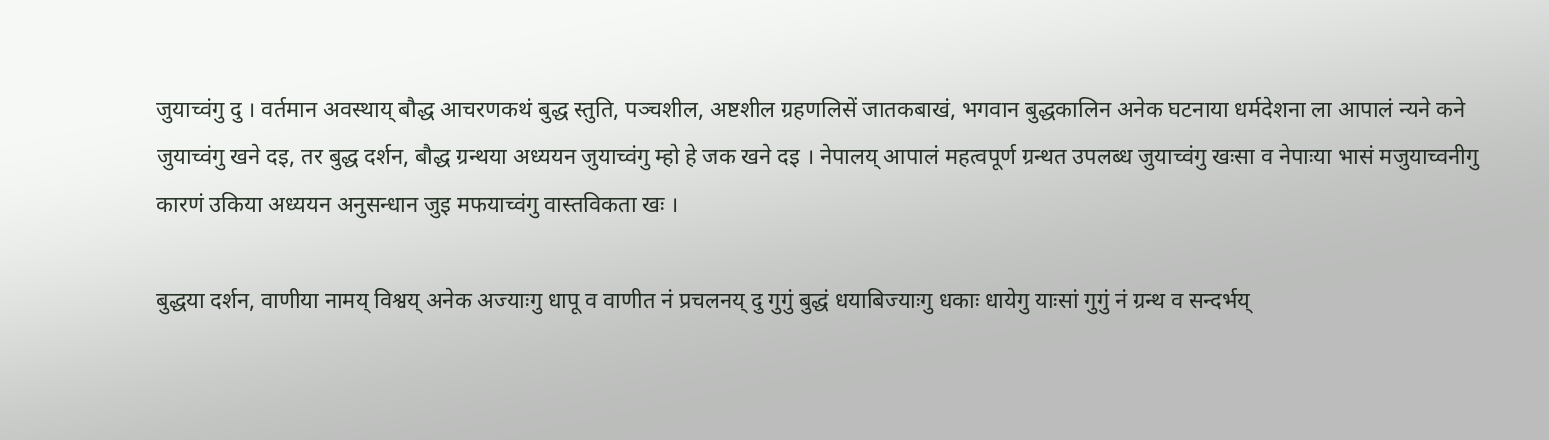जुयाच्वंगु दु । वर्तमान अवस्थाय् बौद्ध आचरणकथं बुद्ध स्तुति, पञ्चशील, अष्टशील ग्रहणलिसें जातकबाखं, भगवान बुद्धकालिन अनेक घटनाया धर्मदेशना ला आपालं न्यने कने जुयाच्वंगु खने दइ, तर बुद्ध दर्शन, बौद्ध ग्रन्थया अध्ययन जुयाच्वंगु म्हो हे जक खने दइ । नेपालय् आपालं महत्वपूर्ण ग्रन्थत उपलब्ध जुयाच्वंगु खःसा व नेपाःया भासं मजुयाच्वनीगु कारणं उकिया अध्ययन अनुसन्धान जुइ मफयाच्वंगु वास्तविकता खः ।

बुद्धया दर्शन, वाणीया नामय् विश्वय् अनेक अज्याःगु धापू व वाणीत नं प्रचलनय् दु गुगुं बुद्धं धयाबिज्याःगु धकाः धायेगु याःसां गुगुं नं ग्रन्थ व सन्दर्भय्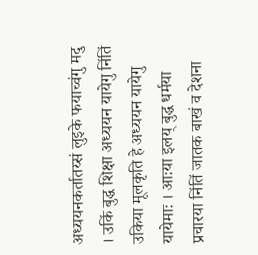अध्ययनकर्तातय्सं लुइके फयाच्वंगु मदु । उकिं बुद्ध शिक्षा अध्ययन यायेगु निंतिं उकिया मूलकृति हे अध्ययन यायेगु यायेमाः । आःया इलय् बुद्ध धर्मया प्रचारया निंतिं जातक बाखं व देशना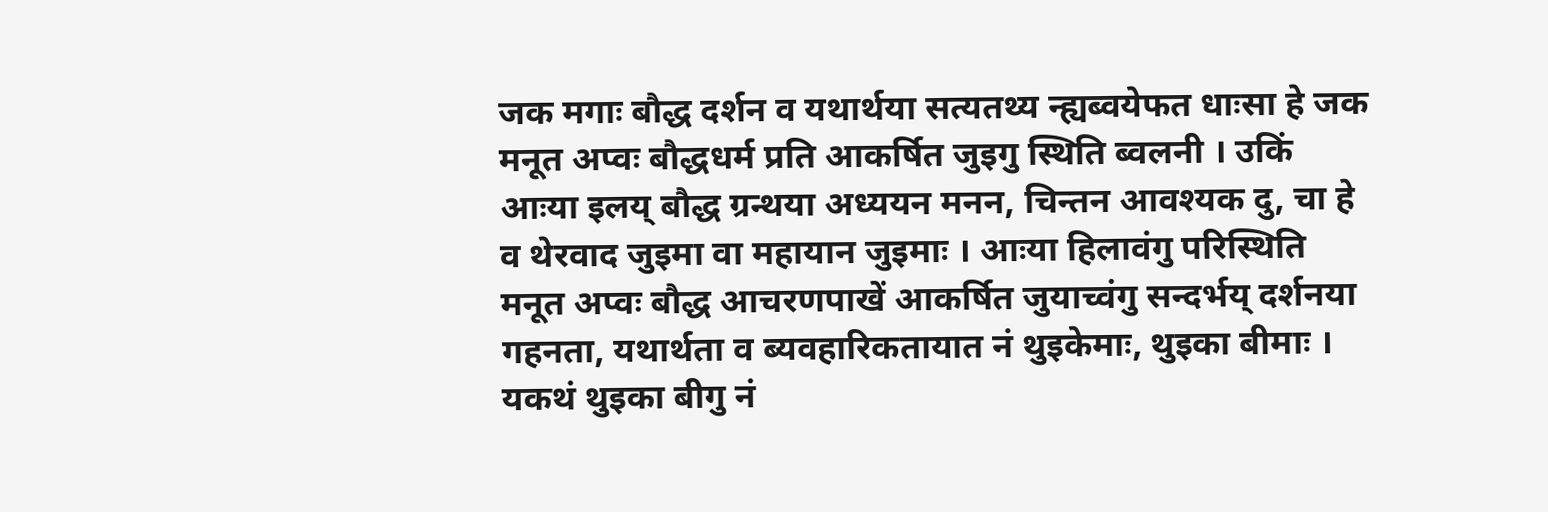जक मगाः बौद्ध दर्शन व यथार्थया सत्यतथ्य न्ह्यब्वयेफत धाःसा हे जक मनूत अप्वः बौद्धधर्म प्रति आकर्षित जुइगु स्थिति ब्वलनी । उकिं आःया इलय् बौद्ध ग्रन्थया अध्ययन मनन, चिन्तन आवश्यक दु, चा हे व थेरवाद जुइमा वा महायान जुइमाः । आःया हिलावंगु परिस्थिति मनूत अप्वः बौद्ध आचरणपाखें आकर्षित जुयाच्वंगु सन्दर्भय् दर्शनया गहनता, यथार्थता व ब्यवहारिकतायात नं थुइकेमाः, थुइका बीमाः । यकथं थुइका बीगु नं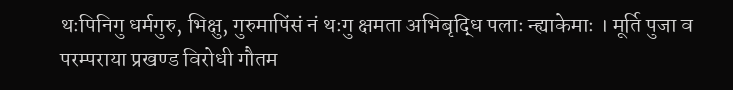थःपिनिगु धर्मगुरु, भिक्षु, गुरुमापिंसं नं थःगु क्षमता अभिबृद्धि पलाः न्ह्याकेमाः । मूर्ति पुजा व परम्पराया प्रखण्ड विरोधी गौतम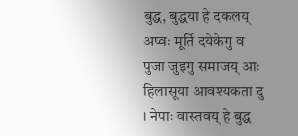बुद्ध, बुद्धया हे दकलय् अप्वः मूर्ति दयेकेगु व पुजा जुइगु समाजय् आः हिलासूया आवश्यकता दु । नेपाः वास्तवय् हे बुद्ध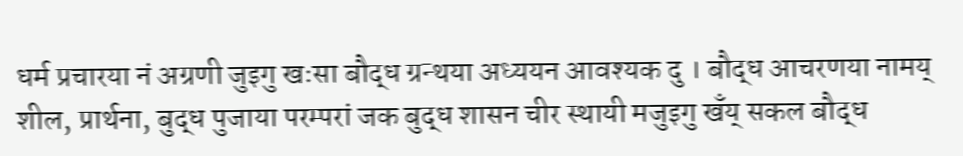धर्म प्रचारया नं अग्रणी जुइगु खःसा बौद्ध ग्रन्थया अध्ययन आवश्यक दु । बौद्ध आचरणया नामय् शील, प्रार्थना, बुद्ध पुजाया परम्परां जक बुद्ध शासन चीर स्थायी मजुइगु खँय् सकल बौद्ध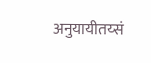अनुयायीतय्सं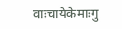वाःचायेकेमाःगु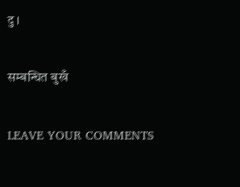दु ।

सम्बन्धित बुखँ

LEAVE YOUR COMMENTS